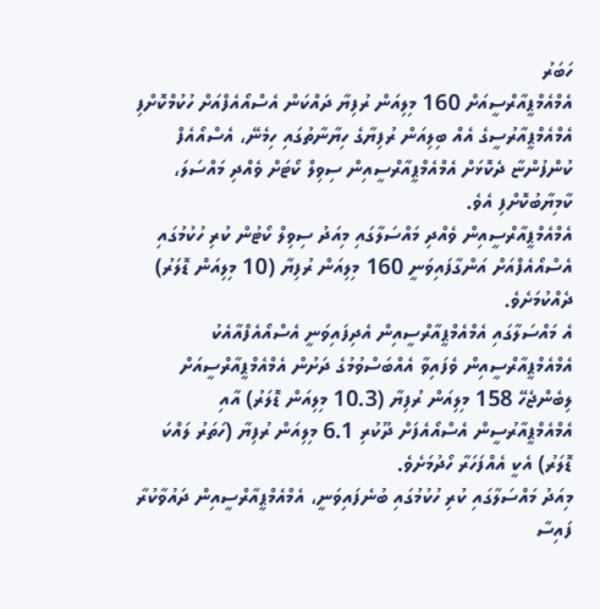ހަބަރު
އެމްއެމްޕީއާރްސީއަށް 160 މިލިއަން ރުފިޔާ ދައްކަން އެސްއޯއެފްއަށް ހުކުމްކޮށްފި
އެމްއެމްޕީއާރުސީގެ އެއް ބިލިއަން ރުފިޔާގެ ހިޔާނާތުގައި ހިމެނޭ، އެސްއޯއެފް ކުންފުންޏާ ދެކޮޅަށް އެމްއެމްޕީއާރްސީއިން ސިވިލް ކޯޓަށް ވެއްދި މައްސަލަ، ކާމިޔާބުކޮށްފި އެވެ.
އެމްއެމްޕީއާރްސީއިން ވެއްދި މައްސަލާގައި މިއަދު ސިވިލް ކޯޓުން ކުރި ހުކުމުގައި އެސްއޯއެފްއަށް އަންގާފައިވަނީ 160 މިލިއަން ރުފިޔާ (10 މިލިއަން ޑޮލަރު) ދެއްކުމަށެވެ.
އެ މައްސަލާގައި އެމްއެމްޕީއާރްސީއިން އެދިފައިވަނީ އެސްއޯއެފްއާއެކު އެމްއެމްޕީއާރްސީއިން ވެފައިވާ އެއްބަސްވުމުގެ ދަށުން އެމްއެމްޕީއާރްސީއަށް ލިބެންޖެހޭ 158 މިލިއަން ރުފިޔާ (10.3 މިލިއަން ޑޮލަރު) އާއި އެމްއެމްޕީއާރުސީން އެސްއޯއެފަށް ދޫކުރި 6.1 މިލިއަން ރުފިޔާ (ހަތަރު ލައްކަ ޑޮލަރު) އެކީ އެއްފަހަރާ ހޯދުމަށެވެ.
މިއަދު މައްސަލާގައި ކުރި ހުކުމުގައި ބުނެފައިވަނީ، އެމްއެމްޕީއާރްސީއިން ދައުވާކުރާ ފައިސާ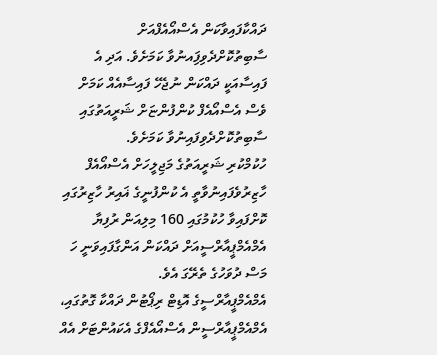ދައްކާފައިވާކަން އެސްއޯއެފްއަށް ސާބިތުކޮށްދެވިފަިއނުވާ ކަމަށެވެ. އަދި އެ ފައިސާއަކީ ދައްކަން ނުޖެހޭ ފައިސާއެއް ކަމަށް ވެސް އެސްއޯއެފް ކުންފުންޏަށް ޝަރީއަތުގައި ސާބިތުކޮށްދެވިފައިނުވާ ކަމަށެވެ.
ހުކުމްކުރި ޝަރީއަތުގެ މަޖިލީހަށް އެސްއޯއެފް ހާޒިރުވެފައިނުވާތީ އެ ކުންފުނީގެ ޣައިރު ހާޒިރުގައި ކޮށްފައިވާ ހުކުމުގައި 160 މިލިއަން ރުފިޔާ އެމްއެމްޕީއާރްސީއަށް ދައްކަން އަންގާފައިވަނީ ހަ މަސް ދުވަހުގެ ތެރޭގަ އެވެ.
އެމްއެމްޕީއާރްސީގެ އޮޑިޓް ރިޕޯޓުން ދައްކާ ގޮތުގައި، އެމްއެމްޕީއާރްސީން އެސްއޯއެފްގެ އެކައުންޓަށް އެއް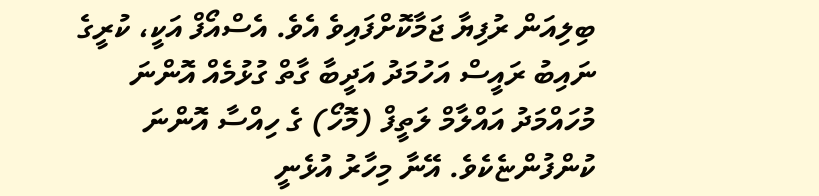ބިލިއަން ރުފިޔާ ޖަމާކޮށްފައިވެ އެވެ. އެސްއޯފް އަކީ، ކުރީގެ ނައިބު ރައީސް އަހުމަދު އަދީބާ ގާތް ގުޅުމެއް އޮންނަ މުހައްމަދު އައްލާމް ލަތީފް (މޮހޯ) ގެ ހިއްސާ އޮންނަ ކުންފުންޏެކެވެ. އޭނާ މިހާރު އުޅެނީ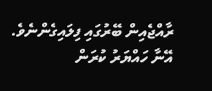ރާއްޖެއިން ބޭރުގައި ފިލައިގެންނެވެ. އޭނާ ހައްޔަރު ކުރަން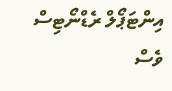އިންޓަޕޯލް ރެޑްނޯޓިސް ވެސް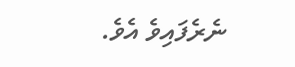ނެރެފައިވެ އެވެ.